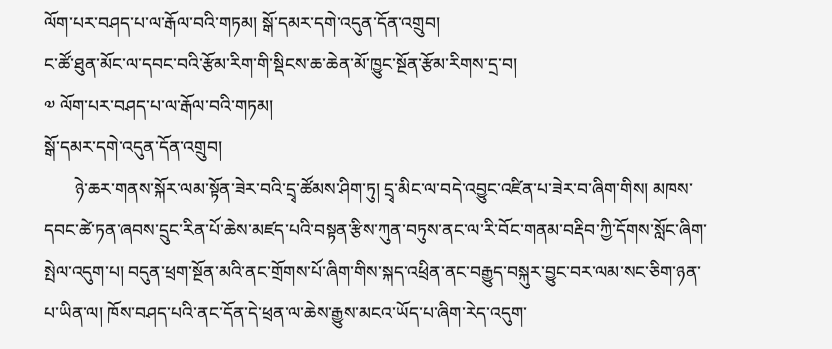ལོག་པར་བཤད་པ་ལ་རྒོལ་བའི་གཏམ། སྒོ་དམར་དགེ་འདུན་དོན་འགྲུབ།
ང་ཚོ་ཐུན་མོང་ལ་དབང་བའི་རྩོམ་རིག་གི་སྡིངས་ཆ་ཆེན་མོ་ཁྱུང་སྔོན་རྩོམ་རིགས་དྲ་བ།
༧ ལོག་པར་བཤད་པ་ལ་རྒོལ་བའི་གཏམ།
སྒོ་དམར་དགེ་འདུན་དོན་འགྲུབ།
       ཉེ་ཆར་གནས་སྐོར་ལམ་སྟོན་ཟེར་བའི་དྲྭ་ཚོམས་ཤིག་ཏུ། དྲྭ་མིང་ལ་བདེ་འབྱུང་འཛིན་པ་ཟེར་བ་ཞིག་གིས། མཁས་དབང་ཚེ་ཏན་ཞབས་དྲུང་རིན་པོ་ཆེས་མཛད་པའི་བསྟན་རྩིས་ཀུན་བཏུས་ནང་ལ་རི་བོང་གནམ་བརྡིབ་ཀྱི་དོགས་སློང་ཞིག་སྤེལ་འདུག་པ། བདུན་ཕྲག་སྔོན་མའི་ནང་གྲོགས་པོ་ཞིག་གིས་སྐད་འཕྲིན་ནང་བརྒྱུད་བསྐུར་བྱུང་བར་ལམ་སང་ཅིག་ཉན་པ་ཡིན་ལ། ཁོས་བཤད་པའི་ནང་དོན་དེ་ཕྲན་ལ་ཆེས་རྒྱུས་མངའ་ཡོད་པ་ཞིག་རེད་འདུག་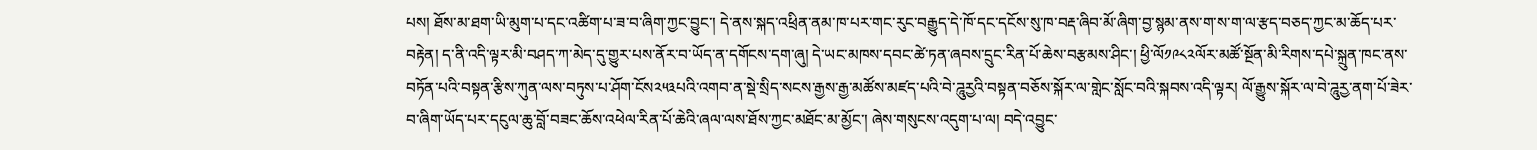པས། ཐོས་མ་ཐག་ཡི་མུག་པ་དང་འཚིག་པ་ཟ་བ་ཞིག་ཀྱང་བྱུང་། དེ་ནས་སྐད་འཕྲིན་ནམ་ཁ་པར་གང་རུང་བརྒྱུད་དེ་ཁོ་དང་དངོས་སུ་ཁ་བརྡ་ཞིབ་མོ་ཞིག་བྱ་སྙམ་ནས་ག་ས་ག་ལ་རྩད་བཅད་ཀྱང་མ་ཆོད་པར་བརྟེན། ད་ནི་འདི་ལྟར་མི་བཤད་ཀ་མེད་དུ་གྱུར་པས་ནོར་བ་ཡོད་ན་དགོངས་དག་ཞུ། དེ་ཡང་མཁས་དབང་ཚེ་ཏན་ཞབས་དྲུང་རིན་པོ་ཆེས་བརྩམས་ཤིང་། ཕྱི་ལོ༡༩༨༢ལོར་མཚོ་སྔོན་མི་རིགས་དཔེ་སྐྲུན་ཁང་ནས་བཏོན་པའི་བསྟན་རྩིས་ཀུན་ལས་བཏུས་པ་ཤོག་ངོས༢༥༣པའི་འགབ་ན་སྡེ་སྲིད་སངས་རྒྱས་རྒྱ་མཚོས་མཛད་པའི་བེ་ཌཱུརྱའི་བསྟན་བཅོས་སྐོར་ལ་གླེང་སློང་བའི་སྐབས་འདི་ལྟར། ལོ་རྒྱུས་སྐོར་ལ་བེ་ཌཱུརྱ་ནག་པོ་ཟེར་བ་ཞིག་ཡོད་པར་དངུལ་ཆུ་བློ་བཟང་ཆོས་འཕེལ་རིན་པོ་ཆེའི་ཞལ་ལས་ཐོས་ཀྱང་མཐོང་མ་མྱོང་། ཞེས་གསུངས་འདུག་པ་ལ། བདེ་འབྱུང་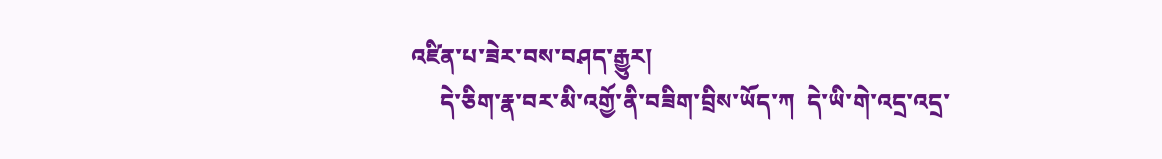འཛིན་པ་ཟེར་བས་བཤད་རྒྱུར།
     དེ་ཅིག་རྣ་བར་མི་འགྱོ་ནི་བཟིག་བྲིས་ཡོད་ཀ  དེ་ཡི་གེ་འདྲ་འདྲ་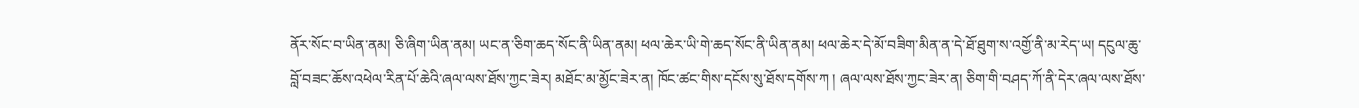ནོར་སོང་བ་ཡིན་ནམ། ཅི་ཞིག་ཡིན་ནམ། ཡང་ན་ཅིག་ཆད་སོང་ནི་ཡིན་ནམ། ཕལ་ཆེར་ཡི་གེ་ཆད་སོང་ནི་ཡིན་ནམ། ཕལ་ཆེར་དེ་མོ་བཟིག་མིན་ན་དེ་ཐོ་ཐུག་ས་འགྱོ་ནི་མ་རེད་ཡ། དངུལ་ཆུ་བློ་བཟང་ཆོས་འཕེལ་རིན་པོ་ཆེའི་ཞལ་ལས་ཐོས་ཀྱང་ཟེར། མཐོང་མ་མྱོང་ཟེར་ན། ཁོང་ཚང་གིས་དངོས་སུ་ཐོས་དགོས་ཀ ། ཞལ་ལས་ཐོས་ཀྱང་ཟེར་ན། ཅིག་གི་བཤད་ཀོ་ནི་དེར་ཞལ་ལས་ཐོས་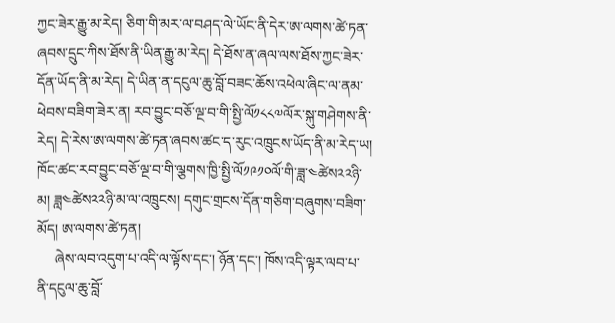ཀྱང་ཟེར་རྒྱུ་མ་རེད། ཅིག་གི་མར་ལ་བཤད་ལེ་ཡོང་ནི་དེར་ཨ་ལགས་ཚེ་ཏན་ཞབས་དྲུང་ཀིས་ཐོས་ནི་ཡིན་རྒྱུ་མ་རེད། དེ་ཐོས་ན་ཞལ་ལས་ཐོས་ཀྱང་ཟེར་དོན་ཡོད་ནི་མ་རེད། དེ་ཡིན་ན་དངུལ་ཆུ་བློ་བཟང་ཆོས་འཕེལ་ཞིང་ལ་ནམ་ཕེབས་བཟིག་ཟེར་ན། རབ་བྱུང་བཅོ་ལྔ་བ་གི་སྤྱི་ལོ༡༨༨༧ལོར་སྐུ་གཤེགས་ནི་རེད། དེ་རེས་ཨ་ལགས་ཚེ་ཏན་ཞབས་ཚང་ད་རུང་འཁྲུངས་ཡོད་ནི་མ་རེད་ཡ། ཁོང་ཚང་རབ་བྱུང་བཅོ་ལྔ་བ་གི་ལྕགས་ཁྱི་སྤྱི་ལོ༡༩༡༠ལོ་གི་ཟླ་༤ཚེས༢༢ཉི་མ། ཟླ༤ཚེས༢༢ཉི་མ་ལ་འཁྲུངས། དགུང་གྲངས་དོན་གཅིག་བཞུགས་བཟིག་མོད། ཨ་ལགས་ཚེ་ཏན།
     ཞེས་ལབ་འདུག་པ་འདི་ལ་ལྟོས་དང་། ཉོན་དང་། ཁོས་འདི་ལྟར་ལབ་པ་ནི་དངུལ་ཆུ་བློ་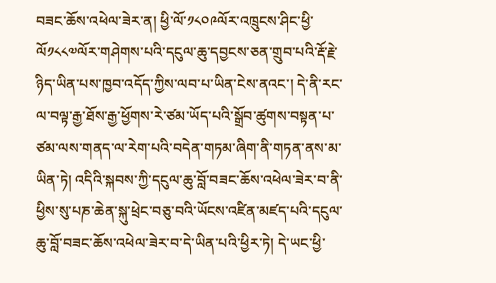བཟང་ཆོས་འཕེལ་ཟེར་ན། ཕྱི་ལོ་༡༨༠༩ལོར་འཁྲུངས་ཤིང་ཕྱི་ལོ༡༨༨༧ལོར་གཤེགས་པའི་དངུལ་ཆུ་དབྱངས་ཅན་གྲུབ་པའི་རྡོ་རྗེ་ཉིད་ཡིན་པས་ཁྱབ་འདོད་ཀྱིས་ལབ་པ་ཡིན་ངེས་ནའང་། དེ་ནི་རང་ལ་བལྟ་རྒྱ་ཐོས་རྒྱ་ཕྱོགས་རེ་ཙམ་ཡོད་པའི་སྒྲོབ་ཚུགས་བསྟན་པ་ཙམ་ལས་གནད་ལ་རེག་པའི་བདེན་གཏམ་ཞིག་ནི་གཏན་ནས་མ་ཡིན་ཏེ། འདིའི་སྐབས་ཀྱི་དངུལ་ཆུ་བློ་བཟང་ཆོས་འཕེལ་ཟེར་བ་ནི་ཕྱིས་སུ་པཎ་ཆེན་སྐུ་ཕྲེང་བཅུ་བའི་ཡོངས་འཛིན་མཛད་པའི་དངུལ་ཆུ་བློ་བཟང་ཆོས་འཕེལ་ཟེར་བ་དེ་ཡིན་པའི་ཕྱིར་ཏེ། དེ་ཡང་ཕྱི་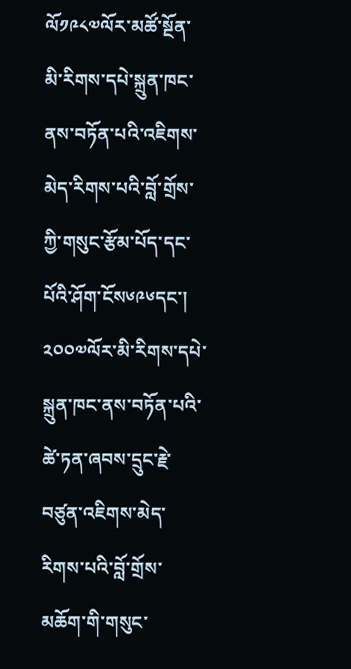ལོ༡༩༨༧ལོར་མཚོ་སྔོན་མི་རིགས་དཔེ་སྐྲུན་ཁང་ནས་བཏོན་པའི་འཇིགས་མེད་རིགས་པའི་བློ་གྲོས་ཀྱི་གསུང་རྩོམ་པོད་དང་པོའི་ཤོག་ངོས༦༩༦དང་། ༢༠༠༧ལོར་མི་རིགས་དཔེ་སྐྲུན་ཁང་ནས་བཏོན་པའི་ཚེ་ཏན་ཞབས་དྲུང་རྗེ་བཙུན་འཇིགས་མེད་རིགས་པའི་བློ་གྲོས་མཆོག་གི་གསུང་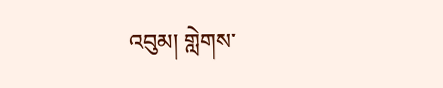འབུམ། གླེགས་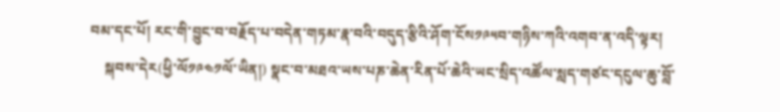བམ་དང་པོ། རང་གི་བྱུང་བ་བརྗོད་པ་བདེན་གཏམ་རྣ་བའི་བདུད་རྩིའི་ཤོག་ངོས༡༩༥བ་གཉིས་ཀའི་འགབ་ན་འདི་ལྟར།
    སྐབས་དེར(ཕྱི་ལོ༡༩༤༡ལོ་ཡིན།) སྣང་བ་མཐའ་ཡས་པཎ་ཆེན་རིན་པོ་ཆེའི་ཡང་སྲིད་འཚོལ་སླད་གཙང་དངུལ་ཆུ་བློ་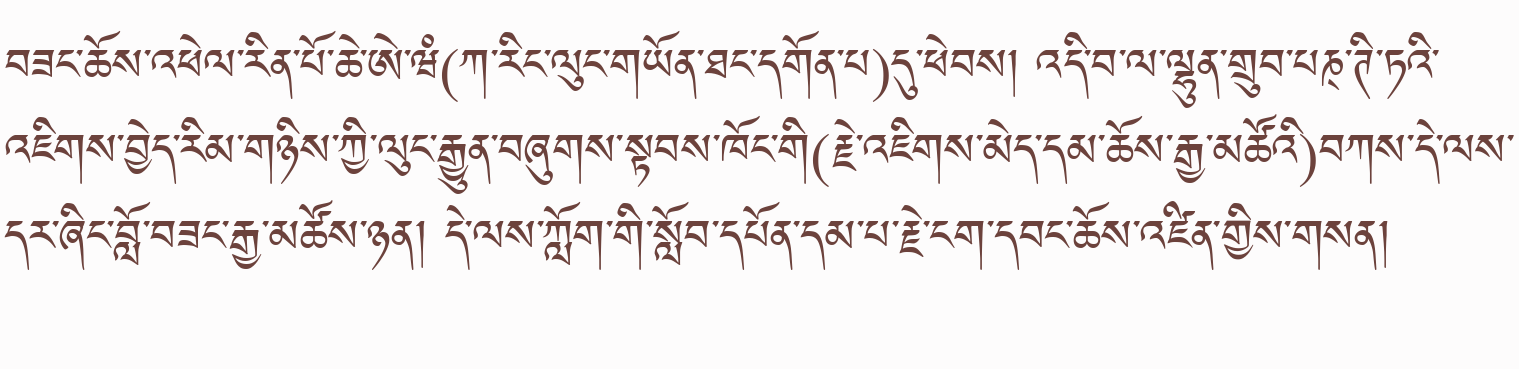བཟང་ཆོས་འཕེལ་རིན་པོ་ཆེ་ཨེ་ཝཾ(ཀ་རིང་ལུང་གཡོན་ཐང་དགོན་པ)དུ་ཕེབས། འདི་བ་ལ་ལྷུན་གྲུབ་པཎ྄་ཊི་ཏའི་འཇིགས་བྱེད་རིམ་གཉིས་ཀྱི་ལུང་རྒྱུན་བཞུགས་སྟབས་ཁོང་གི(རྗེ་འཇིགས་མེད་དམ་ཆོས་རྒྱ་མཚོའི)བཀས་དེ་ལས་དར་ཞིང་བློ་བཟང་རྒྱ་མཚོས་ཉན། དེ་ལས་ཀློག་གི་སློབ་དཔོན་དམ་པ་རྗེ་ངག་དབང་ཆོས་འཛིན་གྱིས་གསན།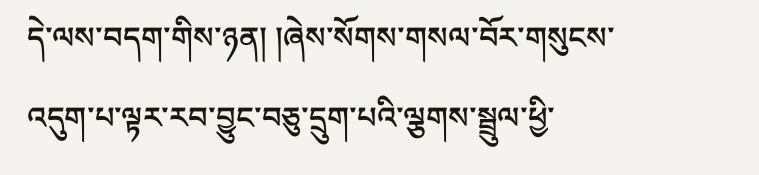དེ་ལས་བདག་གིས་ཉན། །ཞེས་སོགས་གསལ་བོར་གསུངས་འདུག་པ་ལྟར་རབ་བྱུང་བཅུ་དྲུག་པའི་ལྕགས་སྦྲུལ་ཕྱི་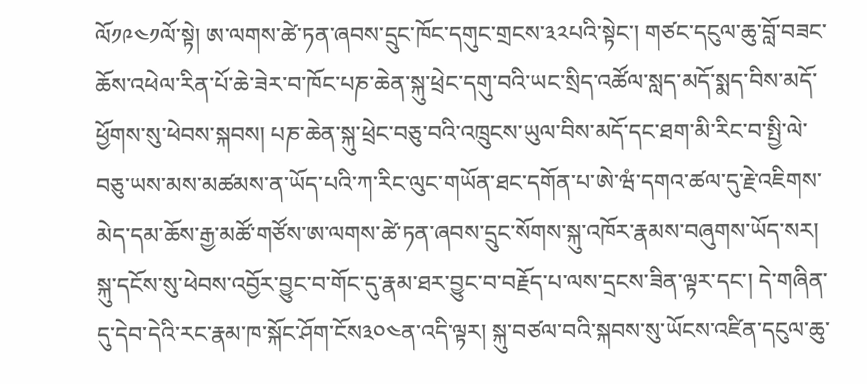ལོ༡༩༤༡ལོ་སྟེ། ཨ་ལགས་ཚེ་ཏན་ཞབས་དྲུང་ཁོང་དགུང་གྲངས་༣༢པའི་སྟེང་། གཙང་དངུལ་ཆུ་བློ་བཟང་ཆོས་འཕེལ་རིན་པོ་ཆེ་ཟེར་བ་ཁོང་པཎ་ཆེན་སྐུ་ཕྲེང་དགུ་བའི་ཡང་སྲིད་འཚོལ་སླད་མདོ་སྨད་བིས་མདོ་ཕྱོགས་སུ་ཕེབས་སྐབས། པཎ་ཆེན་སྐུ་ཕྲེང་བཅུ་བའི་འཁྲུངས་ཡུལ་བིས་མདོ་དང་ཐག་མི་རིང་བ་སྤྱི་ལེ་བཅུ་ཡས་མས་མཚམས་ན་ཡོད་པའི་ཀ་རིང་ལུང་གཡོན་ཐང་དགོན་པ་ཨེ་ཝཾ་དགའ་ཚལ་དུ་རྗེ་འཇིགས་མེད་དམ་ཆོས་རྒྱ་མཚོ་གཙོས་ཨ་ལགས་ཚེ་ཏན་ཞབས་དྲུང་སོགས་སྐུ་འཁོར་རྣམས་བཞུགས་ཡོད་སར། སྐུ་དངོས་སུ་ཕེབས་འབྱོར་བྱུང་བ་གོང་དུ་རྣམ་ཐར་བྱུང་བ་བརྗོད་པ་ལས་དྲངས་ཟིན་ལྟར་དང་། དེ་གཞིན་དུ་དེབ་དེའི་རང་རྣམ་ཁ་སྐོང་ཤོག་ངོས༣༠༤ན་འདི་ལྟར། སྐུ་བཙལ་བའི་སྐབས་སུ་ཡོངས་འཛིན་དངུལ་ཆུ་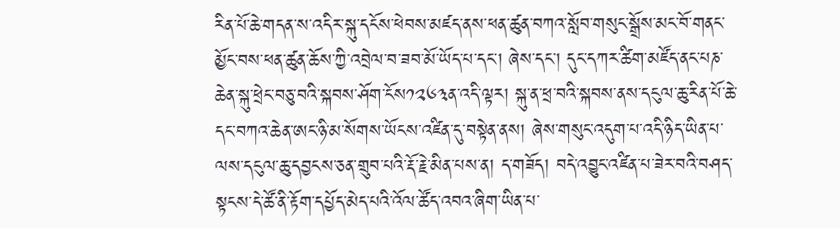རིན་པོ་ཆེ་གདན་ས་འདིར་སྐུ་དངོས་ཕེབས་མཛད་ནས་ཕན་ཚུན་བཀའ་སློབ་གསུང་སྒྲོས་མང་བོ་གནང་མྱོང་བས་ཕན་ཚུན་ཆོས་ཀྱི་འབྲེལ་བ་ཟབ་མོ་ཡོད་པ་དང་། ཞེས་དང་། དུང་དཀར་ཚིག་མཛོད་ནང་པཎ་ཆེན་སྐུ་ཕྲེང་བཅུ་བའི་སྐབས་ཤོག་ངོས༡༢༦༣ན་འདི་ལྟར། སྐུ་ན་ཕྲ་བའི་སྐབས་ནས་དངུལ་ཆུ་རིན་པོ་ཆེ་དང་བཀའ་ཆེན་ཨང་ཉི་མ་སོགས་ཡོངས་འཛིན་དུ་བསྟེན་ནས། ཞེས་གསུང་འདུག་པ་འདི་ཉིད་ཡིན་པ་ལས་དངུལ་ཆུ་དབྱངས་ཅན་གྲུབ་པའི་རྡོ་རྗེ་མིན་པས་ན། ད་གཟོད། བདེ་འབྱུང་འཛིན་པ་ཟེར་བའི་བཤད་སྟངས་དེ་ཚོ་ནི་རྟོག་དཔྱོད་མེད་པའི་འོལ་ཚོད་འབའ་ཞིག་ཡིན་པ་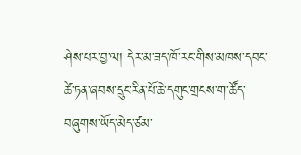ཤེས་པར་བྱ་ལ། དེར་མ་ཟད་ཁོ་རང་གིས་མཁས་དབང་ཚེ་ཏན་ཞབས་དྲུང་རིན་པོ་ཆེ་དགུང་གྲངས་ག་ཚོད་བཞུགས་ཡོད་མེད་ཙམ་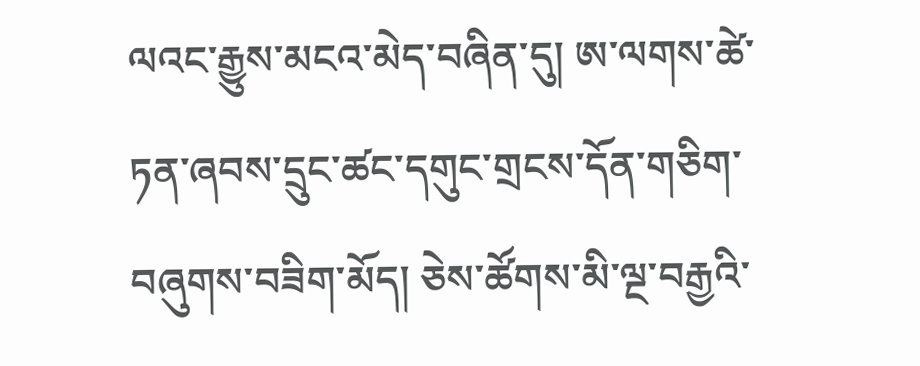ལའང་རྒྱུས་མངའ་མེད་བཞིན་དུ། ཨ་ལགས་ཚེ་ཏན་ཞབས་དྲུང་ཚང་དགུང་གྲངས་དོན་གཅིག་བཞུགས་བཟིག་མོད། ཅེས་ཚོགས་མི་ལྔ་བརྒྱའི་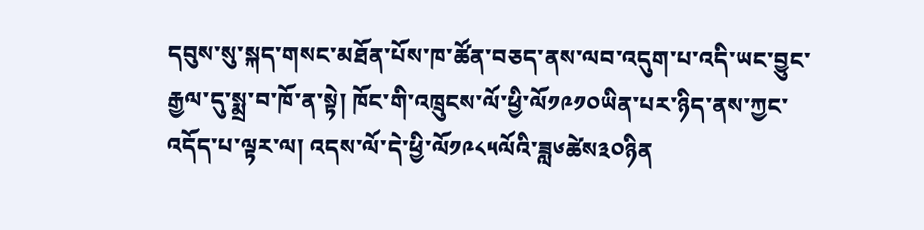དབུས་སུ་སྐད་གསང་མཐོན་པོས་ཁ་ཚོན་བཅད་ནས་ལབ་འདུག་པ་འདི་ཡང་བྱུང་རྒྱལ་དུ་སྨྲ་བ་ཁོ་ན་སྟེ། ཁོང་གི་འཁྲུངས་ལོ་ཕྱི་ལོ༡༩༡༠ཡིན་པར་ཉིད་ནས་ཀྱང་འདོད་པ་ལྟར་ལ། འདས་ལོ་དེ་ཕྱི་ལོ༡༩༨༥ལོའི་ཟླ༦ཚེས༣༠ཉིན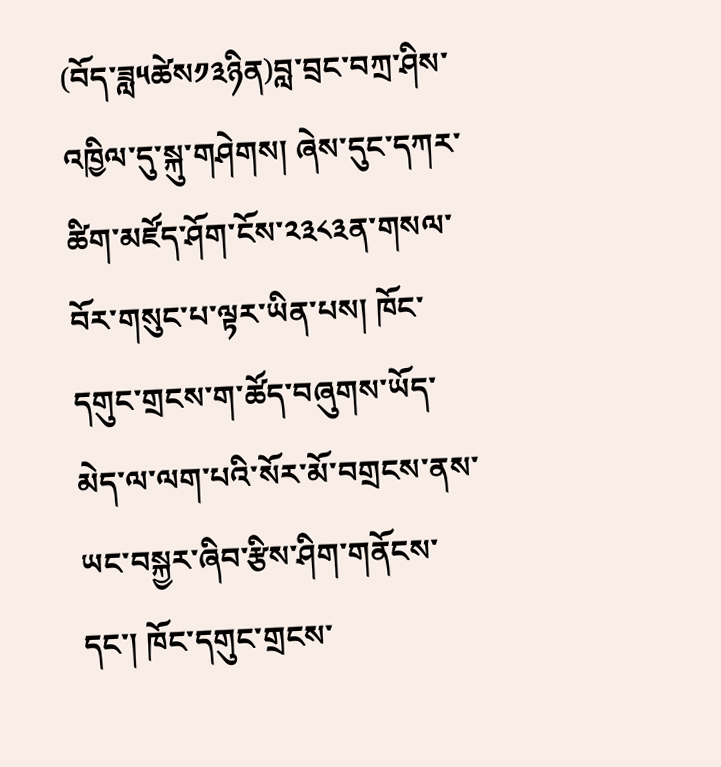(བོད་ཟླ༥ཚེས༡༣ཉིན)བླ་བྲང་བཀྲ་ཤིས་འཁྱིལ་དུ་སྐུ་གཤེགས། ཞེས་དུང་དཀར་ཚིག་མཛོད་ཤོག་ངོས་༢༣༨༣ན་གསལ་བོར་གསུང་པ་ལྟར་ཡིན་པས། ཁོང་དགུང་གྲངས་ག་ཚོད་བཞུགས་ཡོད་མེད་ལ་ལག་པའི་སོར་མོ་བགྲངས་ནས་ཡང་བསྐྱར་ཞིབ་རྩིས་ཤིག་གནོངས་དང་། ཁོང་དགུང་གྲངས་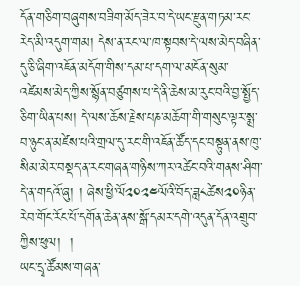དོན་གཅིག་བཞུགས་བཟིག་མོད་ཟེར་བ་དེ་ཡང་རྫུན་གཏམ་རང་རེད་མི་འདུག་གམ། དེས་ན་རང་ལ་ཁ་སྟབས་དེ་ལས་མེད་བཞིན་དུ་ཅི་ཞིག་འཇོན་མདོག་གིས་དམ་པ་དག་ལ་མངོན་སུམ་འཛེམས་མེད་ཀྱིས་སྙོན་བཙུགས་པ་དེ་ནི་ཆེས་མ་རུང་བའི་བྱ་སྤྱོད་ཅིག་ཡིན་པས། དེ་ལས་ཆོས་རྗེས་པཎ་མཆོག་གི་གསུང་ལྟར་སྨྲ་བ་ཉུང་ན་མཛེས་པའི་གྲལ་དུ་རང་གི་འཇོན་ཚོད་དང་བསྟུན་ནས་ཁུ་སིམ་མེར་བསྡད་ན་རང་གཞན་གཉིས་ཀར་འཚེང་བའི་གནས་ཤིག་དེ་ན་གདའོ་ཞུ། ། ཞེས་ཕྱི་ལོ༢༠༢༤ལོའི་བོད་ཟླ༨ཚེས༢༠ཉིན་རེབ་གོང་རོང་པོ་དགོན་ཆེན་ནས་སྒོ་དམར་དགེ་འདུན་དོན་འགྲུབ་ཀྱིས་ཕུལ།  །
ཡང་དྲྭ་ཚོམས་གཞན་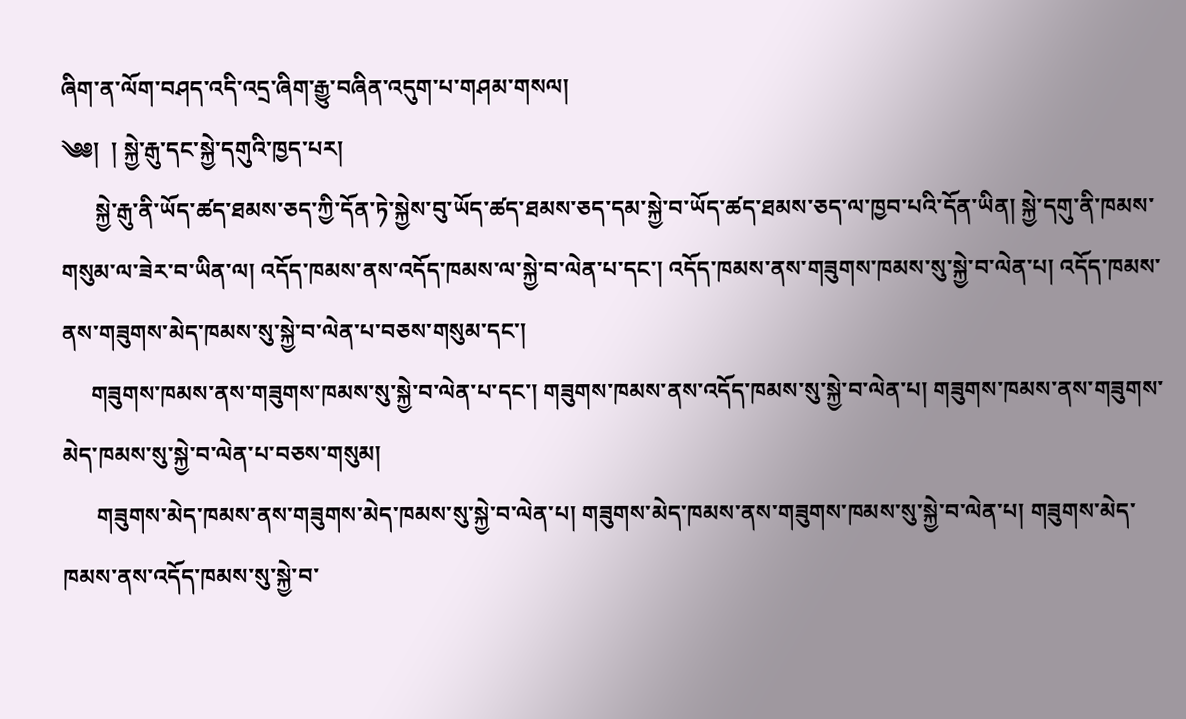ཞིག་ན་ལོག་བཤད་འདི་འདྲ་ཞིག་རྒྱུ་བཞིན་འདུག་པ་གཤམ་གསལ།
༄༅།  ། སྐྱེ་རྒུ་དང་སྐྱེ་དགུའི་ཁྱད་པར།
      སྐྱེ་རྒུ་ནི་ཡོད་ཚད་ཐམས་ཅད་ཀྱི་དོན་ཏེ་སྐྱེས་བུ་ཡོད་ཚད་ཐམས་ཅད་དམ་སྐྱེ་བ་ཡོད་ཚད་ཐམས་ཅད་ལ་ཁྱབ་པའི་དོན་ཡིན། སྐྱེ་དགུ་ནི་ཁམས་གསུམ་ལ་ཟེར་བ་ཡིན་ལ། འདོད་ཁམས་ནས་འདོད་ཁམས་ལ་སྐྱེ་བ་ལེན་པ་དང་། འདོད་ཁམས་ནས་གཟུགས་ཁམས་སུ་སྐྱེ་བ་ལེན་པ། འདོད་ཁམས་ནས་གཟུགས་མེད་ཁམས་སུ་སྐྱེ་བ་ལེན་པ་བཅས་གསུམ་དང་།
     གཟུགས་ཁམས་ནས་གཟུགས་ཁམས་སུ་སྐྱེ་བ་ལེན་པ་དང་། གཟུགས་ཁམས་ནས་འདོད་ཁམས་སུ་སྐྱེ་བ་ལེན་པ། གཟུགས་ཁམས་ནས་གཟུགས་མེད་ཁམས་སུ་སྐྱེ་བ་ལེན་པ་བཅས་གསུམ།
      གཟུགས་མེད་ཁམས་ནས་གཟུགས་མེད་ཁམས་སུ་སྐྱེ་བ་ལེན་པ། གཟུགས་མེད་ཁམས་ནས་གཟུགས་ཁམས་སུ་སྐྱེ་བ་ལེན་པ། གཟུགས་མེད་ཁམས་ནས་འདོད་ཁམས་སུ་སྐྱེ་བ་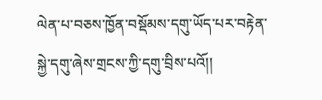ལེན་པ་བཅས་ཁྱོན་བསྡོམས་དགུ་ཡོད་པར་བརྟེན་སྐྱེ་དགུ་ཞེས་གྲངས་ཀྱི་དགུ་བྲིས་པའོ།།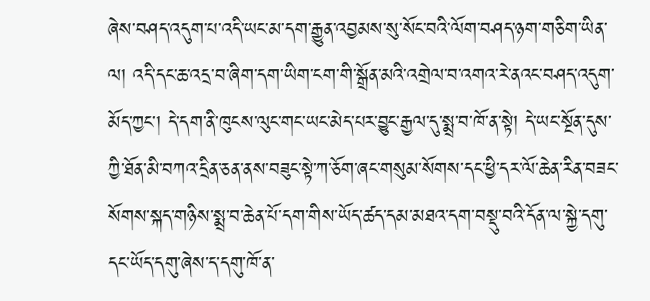ཞེས་བཤད་འདུག་པ་འདི་ཡང་མ་དག་རྒྱུན་འབྱམས་སུ་སོང་བའི་ལོག་བཤད་ཉག་གཅིག་ཡིན་ལ། འདི་དང་ཆ་འདྲ་བ་ཞིག་དག་ཡིག་ངག་གི་སྒྲོན་མའི་འགྲེལ་བ་འགའ་རེ་ནའང་བཤད་འདུག་མོད་ཀྱང་། དེ་དག་ནི་ཁུངས་ལུང་གང་ཡང་མེད་པར་བྱུང་རྒྱལ་དུ་སྨྲ་བ་ཁོ་ན་སྟེ། དེ་ཡང་སྔོན་དུས་ཀྱི་ཐོན་མི་བཀའ་དྲིན་ཅན་ནས་བཟུང་སྟེ་ཀ་ཅོག་ཞང་གསུམ་སོགས་དང་ཕྱི་དར་ལོ་ཆེན་རིན་བཟང་སོགས་སྐད་གཉིས་སྨྲ་བ་ཆེན་པོ་དག་གིས་ཡོད་ཚད་དམ་མཐའ་དག་བསྡུ་བའི་དོན་ལ་སྐྱེ་དགུ་དང་ཡོད་དགུ་ཞེས་ད་དགུ་ཁོ་ན་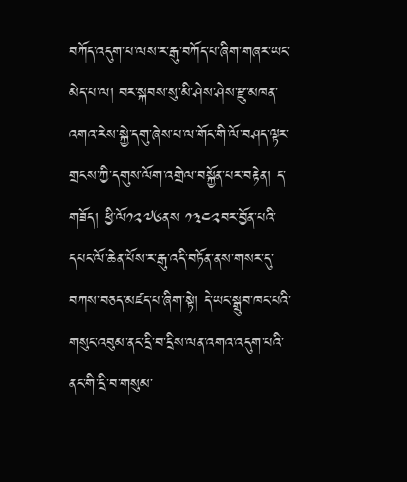བཀོད་འདུག་པ་ལས་ར་རྒུ་བཀོད་པ་ཞིག་གཞར་ཡང་མེད་པ་ལ། བར་སྐབས་སུ་མི་ཤེས་ཤེས་རྫུ་མཁན་འགའ་རེས་སྐྱེ་དགུ་ཞེས་པ་ལ་གོང་གི་ལོ་བཤད་ལྟར་གྲངས་ཀྱི་དགུས་ལོག་འགྲེལ་བསྐྱོན་པར་བརྟེན། ད་གཟོད། ཕྱི་ལོ༡༢༧༦ནས ༡༣༤༢བར་བྱོན་པའི་དཔང་ལོ་ཆེན་པོས་ར་རྒུ་འདི་བཏོན་ནས་གསར་དུ་བཀས་བཅད་མཛད་པ་ཞིག་སྟེ། དེ་ཡང་སྒྲུབ་ཁང་པའི་གསུང་འབུམ་ནང་དྲི་བ་དྲིས་ལན་འགའ་འདུག་པའི་ནང་གི་དྲི་བ་གསུམ་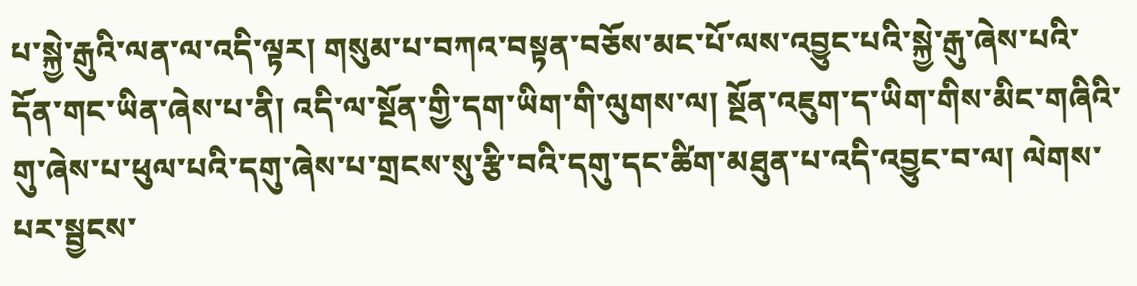པ་སྐྱེ་རྒུའི་ལན་ལ་འདི་ལྟར། གསུམ་པ་བཀའ་བསྟན་བཅོས་མང་པོ་ལས་འབྱུང་པའི་སྐྱེ་རྒུ་ཞེས་པའི་དོན་གང་ཡིན་ཞེས་པ་ནི། འདི་ལ་སྔོན་གྱི་དག་ཡིག་གི་ལུགས་ལ། སྔོན་འཇུག་ད་ཡིག་གིས་མིང་གཞིའི་གུ་ཞེས་པ་ཕུལ་པའི་དགུ་ཞེས་པ་གྲངས་སུ་རྩི་བའི་དགུ་དང་ཚིག་མཐུན་པ་འདི་འབྱུང་བ་ལ། ལེགས་པར་སྦྱངས་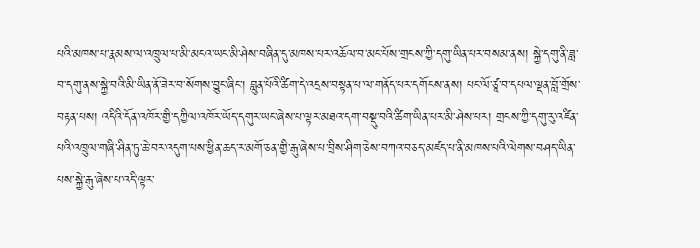པའི་མཁས་པ་རྣམས་ལ་འཁྲུལ་པ་མི་མངའ་ཡང་མི་ཤེས་བཞིན་དུ་མཁས་པར་འཆོལ་བ་མང་པོས་གྲངས་ཀྱི་དགུ་ཡིན་པར་བསམ་ནས། སྐྱེ་དགུ་ནི་ཟླ་བ་དགུ་ནས་སྐྱེ་བའི་མི་ཡིན་ནོ་ཟེར་བ་སོགས་བྱུང་ཞིང་། བླུན་པོའི་ཚིག་དེ་འདྲས་བསྟན་པ་ལ་གནོད་པར་དགོངས་ནས། པང་ལོ་ཙཱ་བ་དཔལ་ལྡན་བློ་གྲོས་བརྟན་པས། འདིའི་དོན་འཁོར་གྱི་དཀྱིལ་འཁོར་ཡོད་དགུར་ཡང་ཞེས་པ་ལྟར་མཐའ་དག་བསྡུ་བའི་ཚིག་ཡིན་པར་མི་ཤེས་པར། གྲངས་ཀྱི་དགུ་རུ་འཛིན་པའི་འཁྲུལ་གཞི་ཤིན་ཏུ་ཆེ་བར་འདུག་པས་ཕྱིན་ཆད་ར་མགོ་ཅན་གྱི་རྒུ་ཞེས་པ་བྲིས་ཤིག་ཅེས་བཀའ་བཅད་མཛད་པ་ནི་མཁས་པའི་ལེགས་བཤད་ཡིན་པས་སྐྱེ་རྒུ་ཞེས་པ་འདི་ལྟར་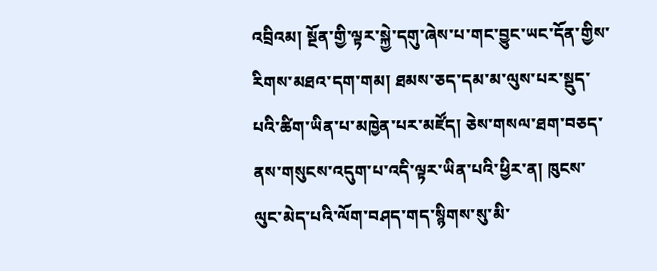འབྲིའམ། སྔོན་གྱི་ལྟར་སྐྱེ་དགུ་ཞེས་པ་གང་བྱུང་ཡང་དོན་གྱིས་རིགས་མཐའ་དག་གམ། ཐམས་ཅད་དམ་མ་ལུས་པར་སྡུད་པའི་ཚིག་ཡིན་པ་མཁྱེན་པར་མཛོད། ཅེས་གསལ་ཐག་བཅད་ནས་གསུངས་འདུག་པ་འདི་ལྟར་ཡིན་པའི་ཕྱིར་ན། ཁུངས་ལུང་མེད་པའི་ལོག་བཤད་གད་སྙིགས་སུ་མི་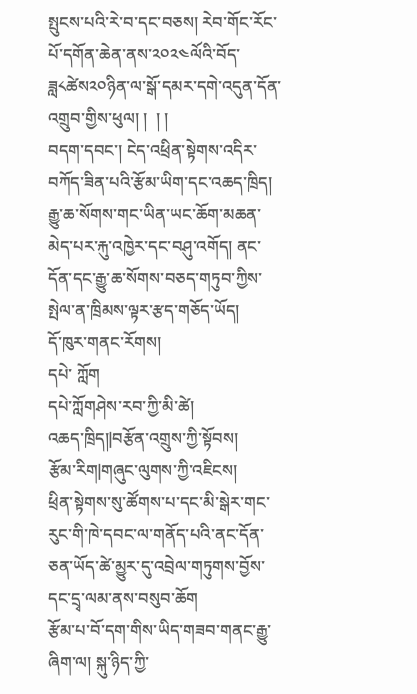སྤུངས་པའི་རེ་བ་དང་བཅས། རེབ་གོང་རོང་པོ་དགོན་ཆེན་ནས་༢༠༢༤ལོའི་བོད་ཟླ༨ཚེས༢༠ཉིན་ལ་སྒོ་དམར་དགེ་འདུན་དོན་འགྲུབ་གྱིས་ཕུལ། །  ། །
བདག་དབང་། ངེད་འཕྲིན་སྟེགས་འདིར་བཀོད་ཟིན་པའི་རྩོམ་ཡིག་དང་འཆད་ཁྲིད། རྒྱུ་ཆ་སོགས་གང་ཡིན་ཡང་ཆོག་མཆན་མེད་པར་རྐུ་འཁྱེར་དང་བཤུ་འགོད། ནང་དོན་དང་རྒྱུ་ཆ་སོགས་བཅད་གཏུབ་ཀྱིས་སྤེལ་ན་ཁྲིམས་ལྟར་རྩད་གཅོད་ཡོད།
དོ་ཁུར་གནང་རོགས།
དཔེ་ ཀློག
དཔེ་ཀློགཤེས་རབ་ཀྱི་མི་ཚེ།
འཆད་ཁྲིད།|བརྩོན་འགྲུས་ཀྱི་སྟོབས།
རྩོམ་རིག|གཞུང་ལུགས་ཀྱི་འཇིངས།
ཕྲིན་སྟེགས་སུ་ཚོགས་པ་དང་མི་སྒེར་གང་རུང་གི་ཁེ་དབང་ལ་གནོད་པའི་ནང་དོན་ཅན་ཡོད་ཚེ་མྱུར་དུ་འབྲེལ་གཏུགས་བྱོས་དང་དྲྭ་ལམ་ནས་བསུབ་ཆོག
རྩོམ་པ་བོ་དག་གིས་ཡིད་གཟབ་གནང་རྒྱུ་ཞིག་ལ། སྐུ་ཉིད་ཀྱི་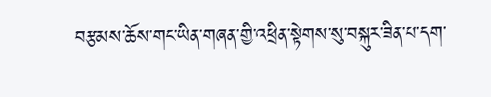བརྩམས་ཆོས་གང་ཡིན་གཞན་གྱི་འཕྲིན་སྟེགས་སུ་བསྐུར་ཟིན་པ་དག་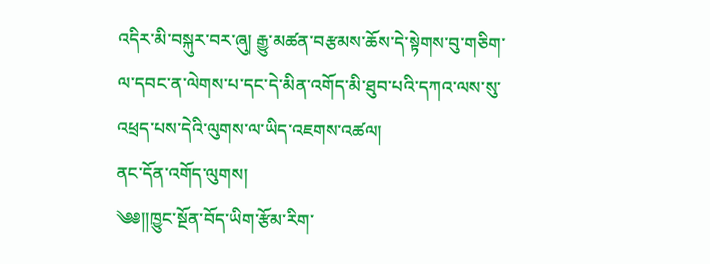འདིར་མི་བསྐུར་བར་ཞུ། རྒྱུ་མཚན་བརྩམས་ཆོས་དེ་སྟེགས་བུ་གཅིག་ལ་དབང་ན་ལེགས་པ་དང་དེ་མིན་འགོད་མི་ཐུབ་པའི་དཀའ་ལས་སུ་འཕྲད་པས་དེའི་ལུགས་ལ་ཡིད་འཇགས་འཚལ།
ནང་དོན་འགོད་ལུགས།
༄༅།།ཁྱུང་སྔོན་བོད་ཡིག་རྩོམ་རིག་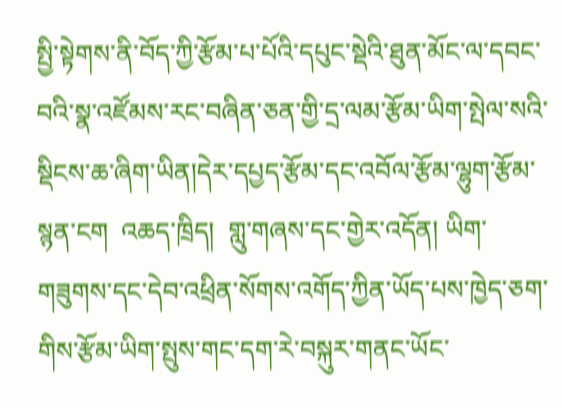སྤྱི་སྟེགས་ནི་བོད་ཀྱི་རྩོམ་པ་པོའི་དཔུང་སྡེའི་ཐུན་མོང་ལ་དབང་བའི་སྣ་འཛོམས་རང་བཞིན་ཅན་གྱི་དྲ་ལམ་རྩོམ་ཡིག་སྤེལ་སའི་སྡིངས་ཆ་ཞིག་ཡིན།དེར་དཔྱད་རྩོམ་དང་འབོལ་རྩོམ་ལྷུག་རྩོམ་སྙན་ངག  འཆད་ཁྲིད།  གླུ་གཞས་དང་གྱེར་འདོན། ཡིག་གཟུགས་དང་དེབ་འཕྲིན་སོགས་འགོད་ཀྱིན་ཡོད་པས་ཁྱེད་ཅག་གིས་རྩོམ་ཡིག་སྤུས་གང་དག་རེ་བསྐུར་གནང་ཡོང་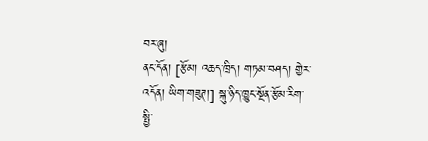བར་ཞུ།
ནང་དོན། [རྩོམ། འཆད་ཁྲིད། གཏམ་བཤད། གྱེར་འདོན། ཡིག་གཟུཊ།] སྐུ་ཉིད་ཁྱུང་སྔོན་རྩོམ་རིག་སྤྱི་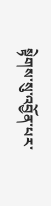སྟེགས་སུ་འབྱོན་པར་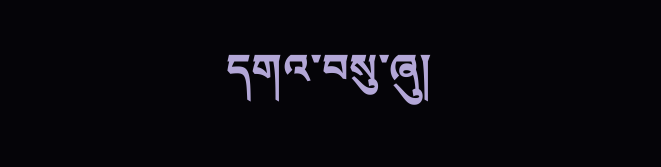དགའ་བསུ་ཞུ།